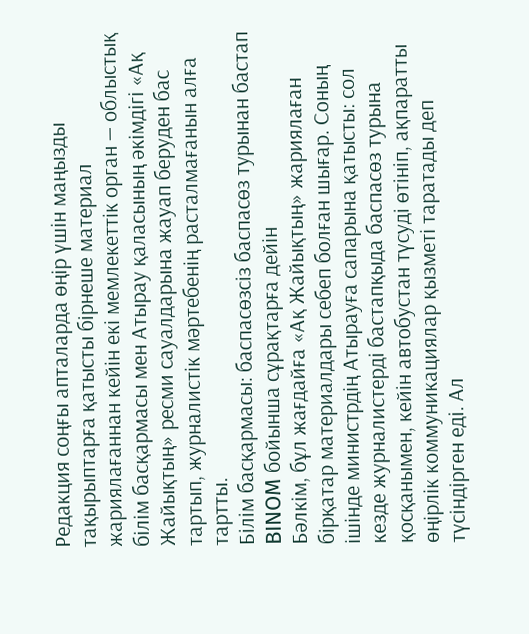Редакция соңғы апталарда өңір үшін маңызды тақырыптарға қатысты бірнеше материал жариялағаннан кейін екі мемлекеттік орган — облыстық білім басқармасы мен Атырау қаласының әкімдігі «Ақ Жайықтың» ресми сауалдарына жауап беруден бас тартып, журналистік мәртебенің расталмағанын алға тартты.
Білім басқармасы: баспасөзсіз баспасөз турынан бастап BINOM бойынша сұрақтарға дейін
Бәлкім, бұл жағдайға «Ақ Жайықтың» жариялаған бірқатар материалдары себеп болған шығар. Соның ішінде министрдің Атырауға сапарына қатысты: сол кезде журналистерді бастапқыда баспасөз турына қосқанымен, кейін автобустан түсуді өтініп, ақпаратты өңірлік коммуникациялар қызметі таратады деп түсіндірген еді. Ал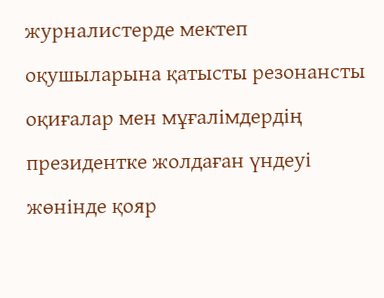журналистерде мектеп оқушыларына қатысты резонансты оқиғалар мен мұғалімдердің президентке жолдаған үндеуі жөнінде қояр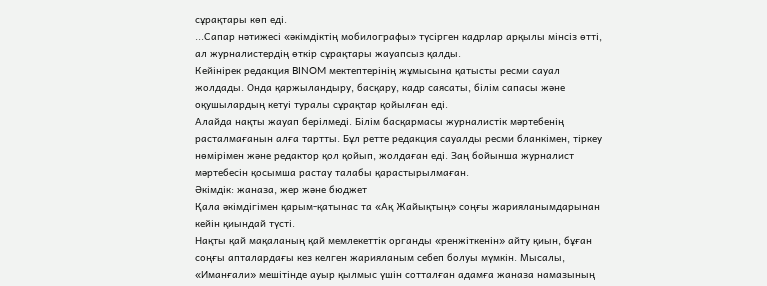сұрақтары көп еді.
...Сапар нәтижесі «әкімдіктің мобилографы» түсірген кадрлар арқылы мінсіз өтті, ал журналистердің өткір сұрақтары жауапсыз қалды.
Кейінірек редакция BINOM мектептерінің жұмысына қатысты ресми сауал жолдады. Онда қаржыландыру, басқару, кадр саясаты, білім сапасы және оқушылардың кетуі туралы сұрақтар қойылған еді.
Алайда нақты жауап берілмеді. Білім басқармасы журналистік мәртебенің расталмағанын алға тартты. Бұл ретте редакция сауалды ресми бланкімен, тіркеу нөмірімен және редактор қол қойып, жолдаған еді. Заң бойынша журналист мәртебесін қосымша растау талабы қарастырылмаған.
Әкімдік: жаназа, жер және бюджет
Қала әкімдігімен қарым-қатынас та «Ақ Жайықтың» соңғы жарияланымдарынан кейін қиындай түсті.
Нақты қай мақаланың қай мемлекеттік органды «ренжіткенін» айту қиын, бұған соңғы апталардағы кез келген жарияланым себеп болуы мүмкін. Мысалы, «Иманғали» мешітінде ауыр қылмыс үшін сотталған адамға жаназа намазының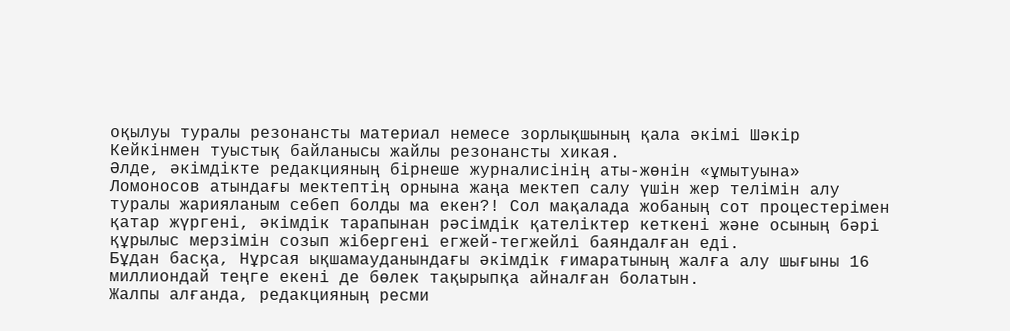оқылуы туралы резонансты материал немесе зорлықшының қала әкімі Шәкір Кейкінмен туыстық байланысы жайлы резонансты хикая.
Әлде, әкімдікте редакцияның бірнеше журналисінің аты-жөнін «ұмытуына» Ломоносов атындағы мектептің орнына жаңа мектеп салу үшін жер телімін алу туралы жарияланым себеп болды ма екен?! Сол мақалада жобаның сот процестерімен қатар жүргені, әкімдік тарапынан рәсімдік қателіктер кеткені және осының бәрі құрылыс мерзімін созып жібергені егжей-тегжейлі баяндалған еді.
Бұдан басқа, Нұрсая ықшамауданындағы әкімдік ғимаратының жалға алу шығыны 16 миллиондай теңге екені де бөлек тақырыпқа айналған болатын.
Жалпы алғанда, редакцияның ресми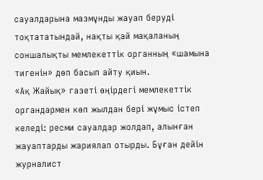сауалдарына мазмұнды жауап беруді тоқтататындай, нақты қай мақаланың соншалықты мемлекеттік органның «шамына тигенін» дөп басып айту қиын.
«Ақ Жайық» газеті өңірдегі мемлекеттік органдармен көп жылдан бері жұмыс істеп келеді: ресми сауалдар жолдап, алынған жауаптарды жариялап отырды. Бұған дейін журналист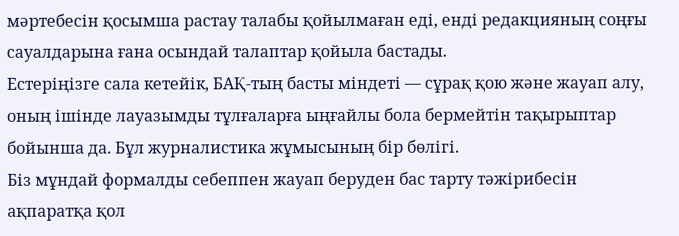мәртебесін қосымша растау талабы қойылмаған еді, енді редакцияның соңғы сауалдарына ғана осындай талаптар қойыла бастады.
Естеріңізге сала кетейік, БАҚ-тың басты міндеті — сұрақ қою және жауап алу, оның ішінде лауазымды тұлғаларға ыңғайлы бола бермейтін тақырыптар бойынша да. Бұл журналистика жұмысының бір бөлігі.
Біз мұндай формалды себеппен жауап беруден бас тарту тәжірибесін ақпаратқа қол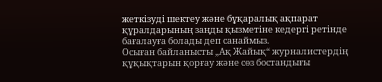жеткізуді шектеу және бұқаралық ақпарат құралдарының заңды қызметіне кедергі ретінде бағалауға болады деп санаймыз.
Осыған байланысты „Ақ Жайық“ журналистердің құқықтарын қорғау және сөз бостандығы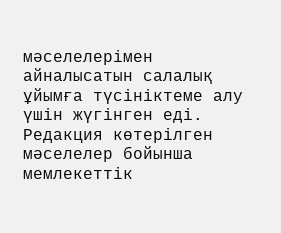мәселелерімен айналысатын салалық ұйымға түсініктеме алу үшін жүгінген еді.
Редакция көтерілген мәселелер бойынша мемлекеттік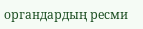органдардың ресми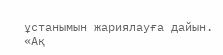ұстанымын жариялауға дайын.
«Ақ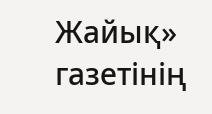Жайық» газетінің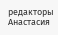редакторы Анастасия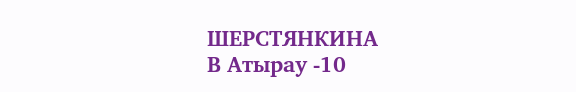ШЕРСТЯНКИНА
В Атырау -10